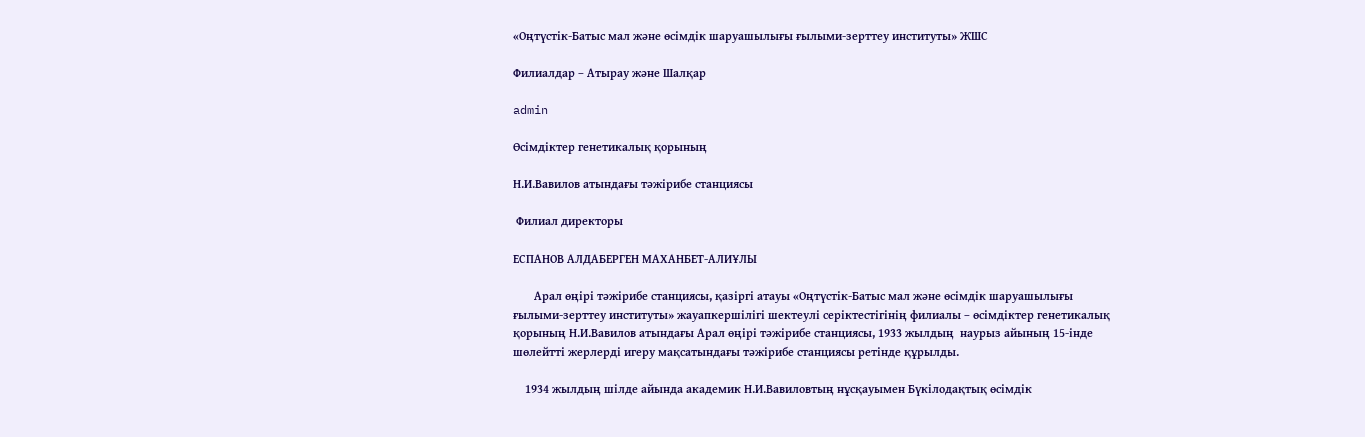«Оңтүстік-Батыс мал және өсімдік шаруашылығы ғылыми-зерттеу институты» ЖШС

Филиалдар – Атырау және Шалқар

admin

Өсімдіктер генетикалық қорының

Н.И.Вавилов атындағы тәжірибе станциясы

 Филиал директоры

ЕСПАНОВ АЛДАБЕРГЕН МАХАНБЕТ-АЛИҰЛЫ

       Арал өңірі тәжірибе станциясы, қазіргі атауы «Оңтүстік-Батыс мал және өсімдік шаруашылығы ғылыми-зерттеу институты» жауапкершілігі шектеулі серіктестігінің филиалы – өсімдіктер генетикалық қорының Н.И.Вавилов атындағы Арал өңірі тәжірибе станциясы, 1933 жылдың  наурыз айының 15-інде шөлейтті жерлерді игеру мақсатындағы тәжірибе станциясы ретінде құрылды.

    1934 жылдың шілде айында академик Н.И.Вавиловтың нұсқауымен Бүкілодақтық өсімдік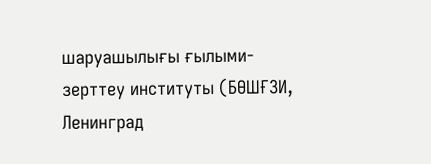шаруашылығы ғылыми-зерттеу институты (БӨШҒЗИ, Ленинград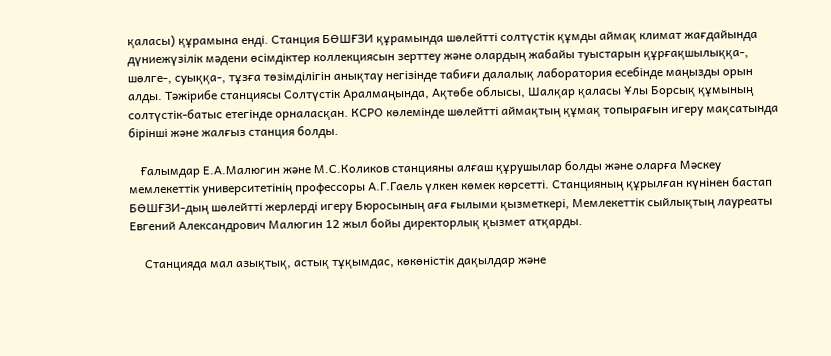қаласы) құрамына енді. Станция БӨШҒЗИ құрамында шөлейтті солтүстік құмды аймақ климат жағдайында дүниежүзілік мәдени өсімдіктер коллекциясын зерттеу және олардың жабайы туыстарын құрғақшылыққа-, шөлге-, суыққа-, тұзға төзімділігін анықтау негізінде табиғи далалық лаборатория есебінде маңызды орын алды. Тәжірибе станциясы Солтүстік Аралмаңында, Ақтөбе облысы, Шалқар қаласы Ұлы Борсық құмының солтүстік-батыс етегінде орналасқан. КСРО көлемінде шөлейтті аймақтың құмақ топырағын игеру мақсатында бірінші және жалғыз станция болды.

    Ғалымдар Е.А.Малюгин және М.С.Коликов станцияны алғаш құрушылар болды және оларға Мәскеу мемлекеттік университетінің профессоры А.Г.Гаель үлкен көмек көрсетті. Станцияның құрылған күнінен бастап БӨШҒЗИ-дың шөлейтті жерлерді игеру Бюросының аға ғылыми қызметкері, Мемлекеттік сыйлықтың лауреаты Евгений Александрович Малюгин 12 жыл бойы директорлық қызмет атқарды.

     Станцияда мал азықтық, астық тұқымдас, көкөністік дақылдар және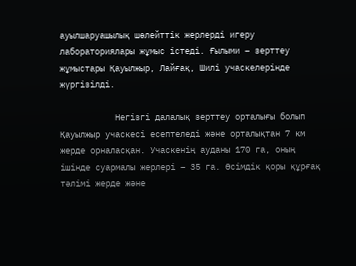ауылшаруашылық шөлейттік жерлерді игеру лабораториялары жұмыс істеді. Ғылыми – зерттеу жұмыстары Қауылжыр, Лайғақ, Шилі учаскелерінде жүргізілді.

           Негізгі далалық зерттеу орталығы болып Қауылжыр учаскесі есептеледі және орталықтан 7 км жерде орналасқан. Учаскенің ауданы 170 га, оның ішінде суармалы жерлері – 35 га. Өсімдік қоры құрғақ тәлімі жерде және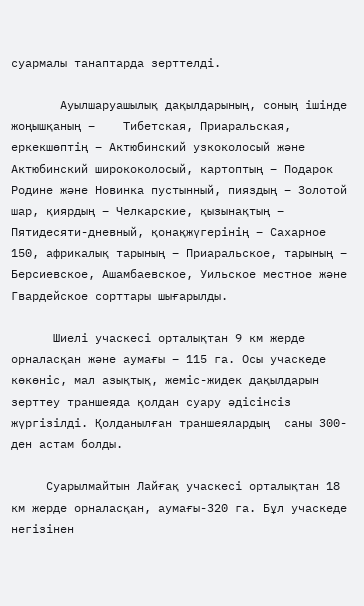суармалы танаптарда зерттелді.

       Ауылшаруашылық дақылдарының, соның ішінде жоңышқаның –    Тибетская, Приаральская, еркекшөптің – Актюбинский узкоколосый және Актюбинский ширококолосый, картоптың – Подарок Родине және Новинка пустынный, пияздың – Золотой шар, қиярдың – Челкарские, қызынақтың – Пятидесяти-дневный, қонақжүгерінің – Сахарное 150, африкалық тарының – Приаральское, тарының – Берсиевское, Ашамбаевское, Уильское местное және Гвардейское сорттары шығарылды.

      Шиелі учаскесі орталықтан 9 км жерде орналасқан және аумағы – 115 га. Осы учаскеде көкөніс, мал азықтық, жеміс-жидек дақылдарын зерттеу траншеяда қолдан суару әдісінсіз жүргізілді. Қолданылған траншеялардың  саны 300-ден астам болды.

     Суарылмайтын Лайғақ учаскесі орталықтан 18 км жерде орналасқан, аумағы-320 га. Бұл учаскеде негізінен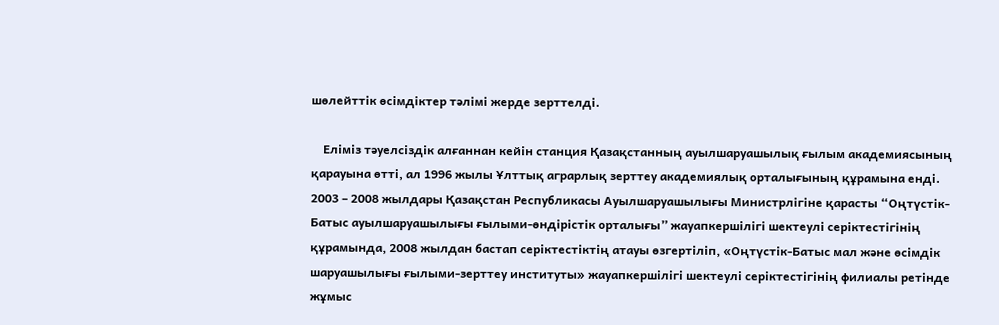шөлейттік өсімдіктер тәлімі жерде зерттелді.

    Еліміз тәуелсіздік алғаннан кейін станция Қазақстанның ауылшаруашылық ғылым академиясының қарауына өтті, ал 1996 жылы Ұлттық аграрлық зерттеу академиялық орталығының құрамына енді. 2003 – 2008 жылдары Қазақстан Республикасы Ауылшаруашылығы Министрлігіне қарасты “Оңтүстік-Батыс ауылшаруашылығы ғылыми-өндірістік орталығы” жауапкершілігі шектеулі серіктестігінің құрамында, 2008 жылдан бастап серіктестіктің атауы өзгертіліп, «Оңтүстік-Батыс мал және өсімдік шаруашылығы ғылыми-зерттеу институты» жауапкершілігі шектеулі серіктестігінің филиалы ретінде жұмыс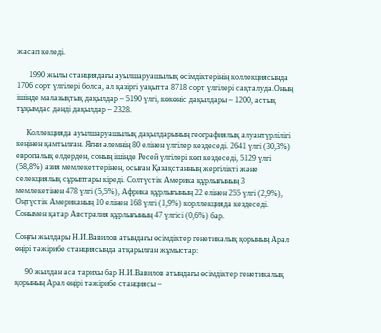жасап келеді.

      1990 жылы станциядағы ауылшаруашылық өсімдіктерінің коллекциясында 1706 сорт үлгілері болса, ал қазіргі уақытта 8718 сорт үлгілері сақталуда.Оның ішінде малазықтық дақылдар – 5190 үлгі, көкөніс дақылдары – 1200, астық тұқымдас дәнді дақылдар – 2328.

     Коллекцияда ауылшаруашылық дақылдарының географиялық алуантүрлілігі кеңінен қамтылған. Яғни әлемнің 80 елінен үлгілер кездеседі. 2641 үлгі (30,3%) европалық елдерден, соның ішінде Ресей үлгілері көп кездеседі, 5129 үлгі  (58,8%) азия мемлекеттерінен, осыған Қазақстанның жергілікті және селекциялық сұрыптары кіреді. Солтүстік Америка құрлығының 3 мемлекетінен 478 үлгі (5,5%), Африка құрлығының 22 елінен 255 үлгі (2,9%), Оңтүстік Американың 10 елінен 168 үлгі (1,9%) корллекцияда кездеседі. Сонымен қатар Австралия құрлығының 47 үлгісі (0,6%) бар.

Соңғы жылдары Н.И.Вавилов атындағы өсімдіктер генетикалық қорының Арал өңірі тәжірибе станциясында атқарылған жұмыстар:

     90 жылдан аса тарихы бар Н.И.Вавилов атындағы өсімдіктер генетикалық қорының Арал өңірі тәжірибе станциясы –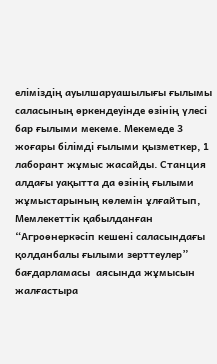еліміздің ауылшаруашылығы ғылымы саласының өркендеуінде өзінің үлесі бар ғылыми мекеме. Мекемеде 3 жоғары білімді ғылыми қызметкер, 1 лаборант жұмыс жасайды. Станция алдағы уақытта да өзінің ғылыми жұмыстарының көлемін ұлғайтып, Мемлекеттік қабылданған “Агроөнеркәсіп кешені саласындағы қолданбалы ғылыми зерттеулер” бағдарламасы  аясында жұмысын жалғастыра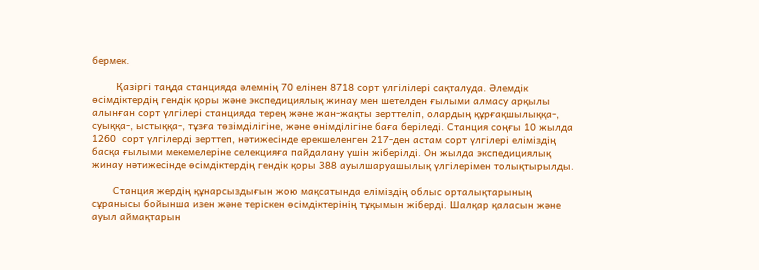бермек.

        Қазіргі таңда станцияда әлемнің 70 елінен 8718 сорт үлгілілері сақталуда. Әлемдік өсімдіктердің гендік қоры және экспедициялық жинау мен шетелден ғылыми алмасу арқылы алынған сорт үлгілері станцияда терең және жан-жақты зерттеліп, олардың құрғақшылыққа-, суыққа-, ыстыққа-, тұзға төзімділігіне, және өнімділігіне баға беріледі. Станция соңғы 10 жылда 1260  сорт үлгілерді зерттеп, нәтижесінде ерекшеленген 217-ден астам сорт үлгілері еліміздің басқа ғылыми мекемелеріне селекцияға пайдалану үшін жіберілді. Он жылда экспедициялық жинау нәтижесінде өсімдіктердің гендік қоры 388 ауылшаруашылық үлгілерімен толықтырылды.

       Станция жердің құнарсыздығын жою мақсатында еліміздің облыс орталықтарының сұранысы бойынша изен және теріскен өсімдіктерінің тұқымын жіберді. Шалқар қаласын және ауыл аймақтарын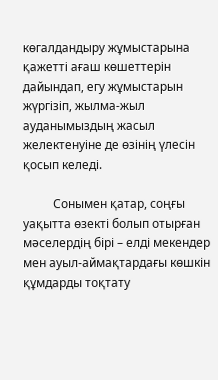көгалдандыру жұмыстарына қажетті ағаш көшеттерін дайындап, егу жұмыстарын жүргізіп, жылма-жыл ауданымыздың жасыл желектенуіне де өзінің үлесін қосып келеді.

          Сонымен қатар, соңғы уақытта өзекті болып отырған мәселердің бірі – елді мекендер мен ауыл-аймақтардағы көшкін құмдарды тоқтату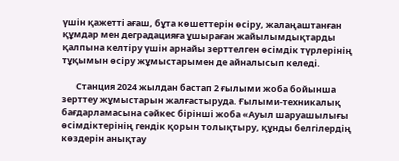үшін қажетті ағаш, бұта көшеттерін өсіру, жалаңаштанған құмдар мен деградацияға ұшыраған жайылымдықтарды қалпына келтіру үшін арнайы зерттелген өсімдік түрлерінің тұқымын өсіру жұмыстарымен де айналысып келеді.

       Станция 2024 жылдан бастап 2 ғылыми жоба бойынша зерттеу жұмыстарын жалғастыруда. Ғылыми-техникалық бағдарламасына сәйкес бірінші жоба «Ауыл шаруашылығы өсімдіктерінің гендік қорын толықтыру, құнды белгілердің көздерін анықтау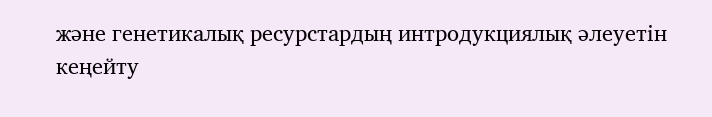және генетикалық ресурстардың интродукциялық әлеуетін кеңейту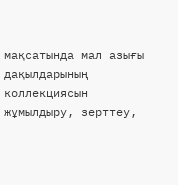мақсатында мал азығы дақылдарының коллекциясын жұмылдыру, зерттеу,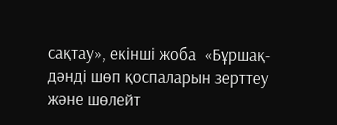сақтау», екінші жоба  «Бұршақ- дәнді шөп қоспаларын зерттеу және шөлейт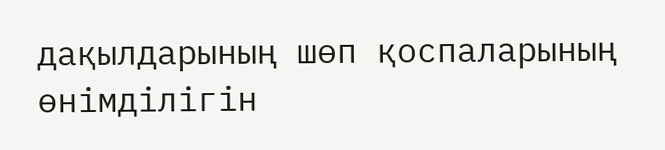дақылдарының шөп қоспаларының өнімділігін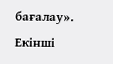бағалау».  Екінші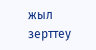жыл зерттеу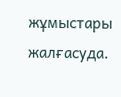жұмыстары жалғасуда.